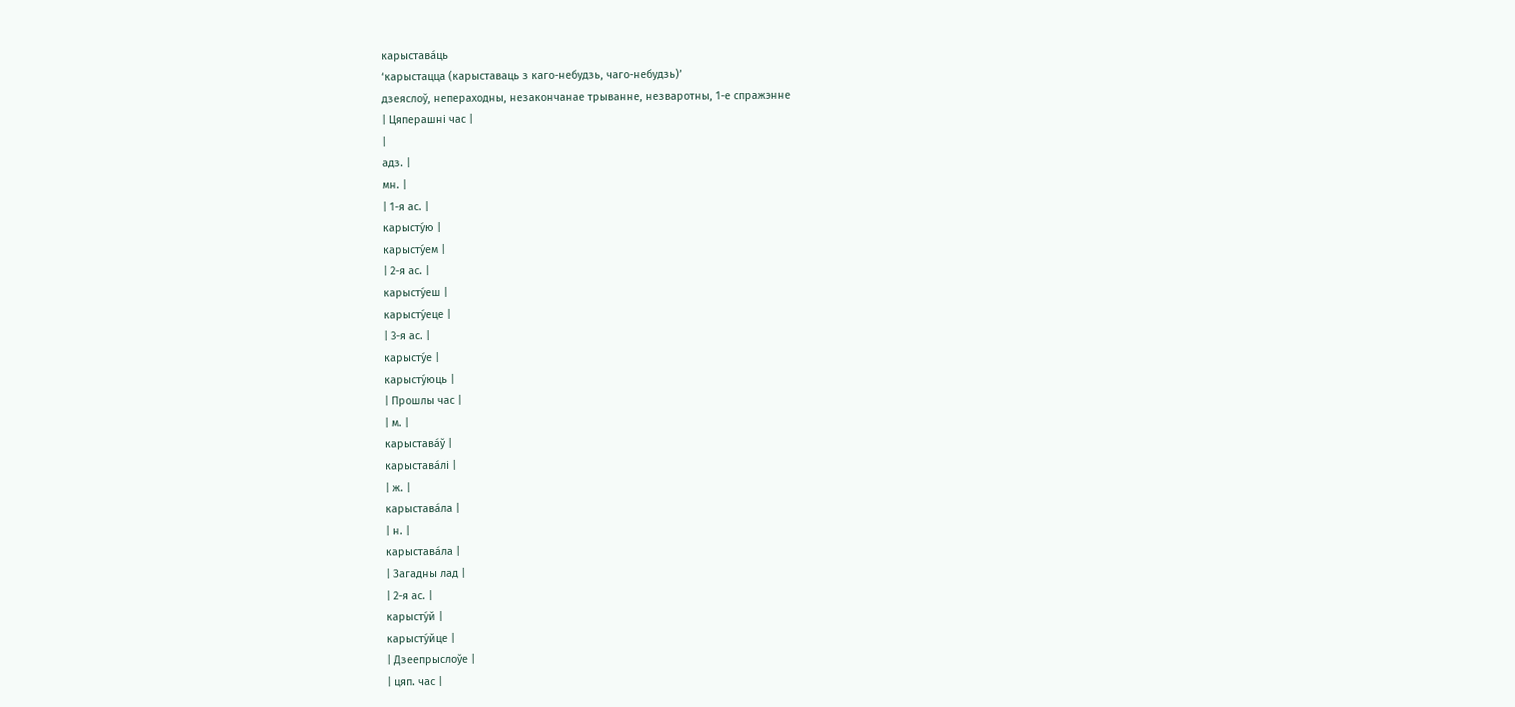карыстава́ць
‘карыстацца (карыставаць з каго-небудзь, чаго-небудзь)’
дзеяслоў, непераходны, незакончанае трыванне, незваротны, 1-е спражэнне
| Цяперашні час |
|
адз. |
мн. |
| 1-я ас. |
карысту́ю |
карысту́ем |
| 2-я ас. |
карысту́еш |
карысту́еце |
| 3-я ас. |
карысту́е |
карысту́юць |
| Прошлы час |
| м. |
карыстава́ў |
карыстава́лі |
| ж. |
карыстава́ла |
| н. |
карыстава́ла |
| Загадны лад |
| 2-я ас. |
карысту́й |
карысту́йце |
| Дзеепрыслоўе |
| цяп. час |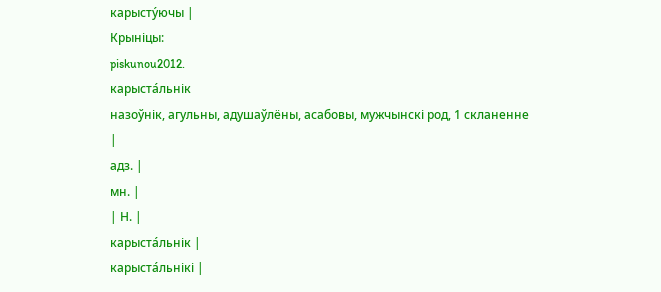карысту́ючы |
Крыніцы:
piskunou2012.
карыста́льнік
назоўнік, агульны, адушаўлёны, асабовы, мужчынскі род, 1 скланенне
|
адз. |
мн. |
| Н. |
карыста́льнік |
карыста́льнікі |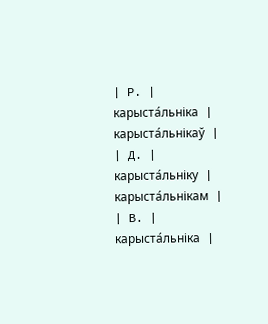| Р. |
карыста́льніка |
карыста́льнікаў |
| Д. |
карыста́льніку |
карыста́льнікам |
| В. |
карыста́льніка |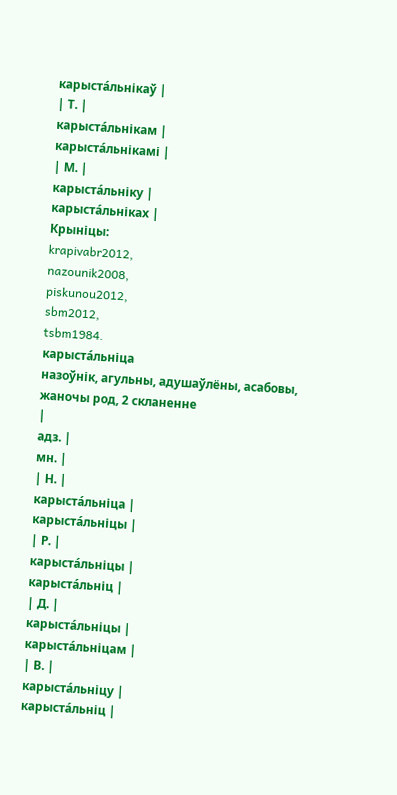карыста́льнікаў |
| Т. |
карыста́льнікам |
карыста́льнікамі |
| М. |
карыста́льніку |
карыста́льніках |
Крыніцы:
krapivabr2012,
nazounik2008,
piskunou2012,
sbm2012,
tsbm1984.
карыста́льніца
назоўнік, агульны, адушаўлёны, асабовы, жаночы род, 2 скланенне
|
адз. |
мн. |
| Н. |
карыста́льніца |
карыста́льніцы |
| Р. |
карыста́льніцы |
карыста́льніц |
| Д. |
карыста́льніцы |
карыста́льніцам |
| В. |
карыста́льніцу |
карыста́льніц |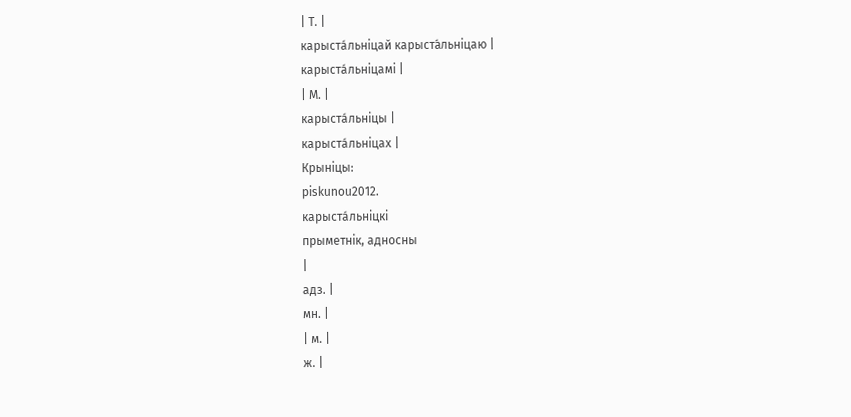| Т. |
карыста́льніцай карыста́льніцаю |
карыста́льніцамі |
| М. |
карыста́льніцы |
карыста́льніцах |
Крыніцы:
piskunou2012.
карыста́льніцкі
прыметнік, адносны
|
адз. |
мн. |
| м. |
ж. |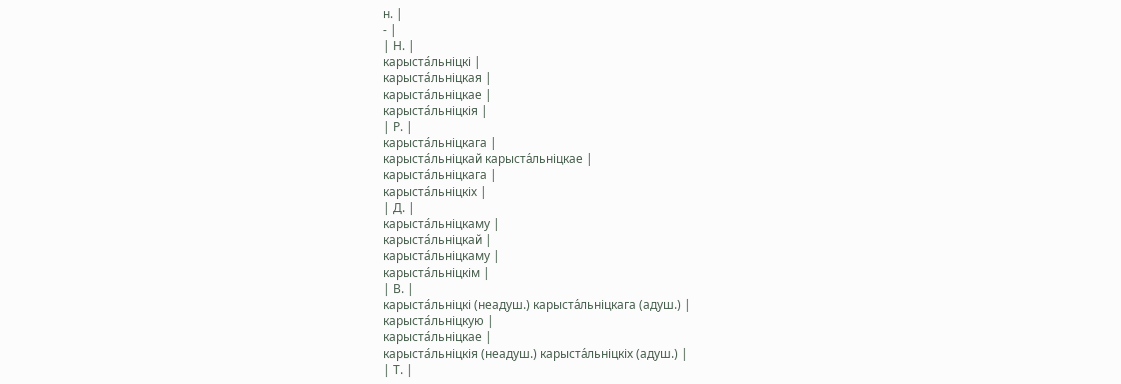н. |
- |
| Н. |
карыста́льніцкі |
карыста́льніцкая |
карыста́льніцкае |
карыста́льніцкія |
| Р. |
карыста́льніцкага |
карыста́льніцкай карыста́льніцкае |
карыста́льніцкага |
карыста́льніцкіх |
| Д. |
карыста́льніцкаму |
карыста́льніцкай |
карыста́льніцкаму |
карыста́льніцкім |
| В. |
карыста́льніцкі (неадуш.) карыста́льніцкага (адуш.) |
карыста́льніцкую |
карыста́льніцкае |
карыста́льніцкія (неадуш.) карыста́льніцкіх (адуш.) |
| Т. |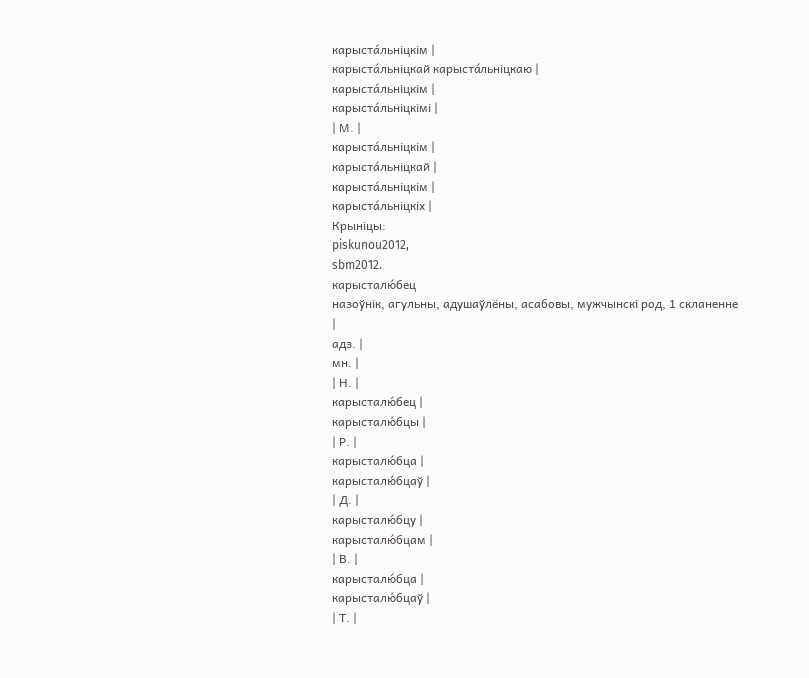карыста́льніцкім |
карыста́льніцкай карыста́льніцкаю |
карыста́льніцкім |
карыста́льніцкімі |
| М. |
карыста́льніцкім |
карыста́льніцкай |
карыста́льніцкім |
карыста́льніцкіх |
Крыніцы:
piskunou2012,
sbm2012.
карысталю́бец
назоўнік, агульны, адушаўлёны, асабовы, мужчынскі род, 1 скланенне
|
адз. |
мн. |
| Н. |
карысталю́бец |
карысталю́бцы |
| Р. |
карысталю́бца |
карысталю́бцаў |
| Д. |
карысталю́бцу |
карысталю́бцам |
| В. |
карысталю́бца |
карысталю́бцаў |
| Т. |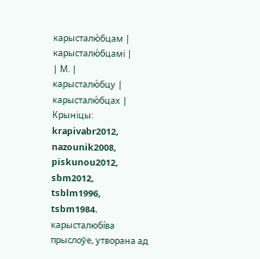карысталю́бцам |
карысталю́бцамі |
| М. |
карысталю́бцу |
карысталю́бцах |
Крыніцы:
krapivabr2012,
nazounik2008,
piskunou2012,
sbm2012,
tsblm1996,
tsbm1984.
карысталюбі́ва
прыслоўе, утворана ад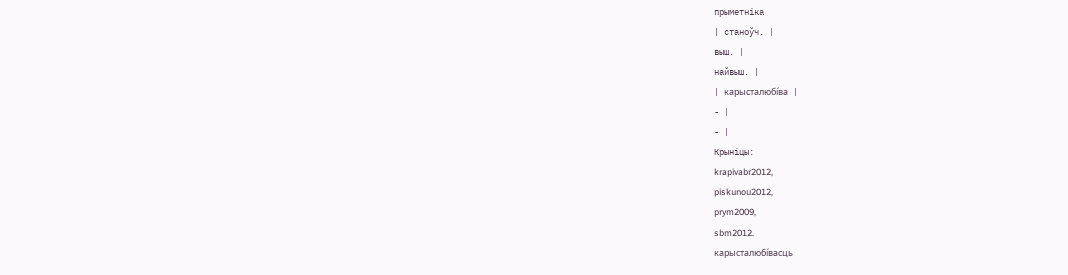прыметніка
| станоўч. |
выш. |
найвыш. |
| карысталюбі́ва |
- |
- |
Крыніцы:
krapivabr2012,
piskunou2012,
prym2009,
sbm2012.
карысталюбі́васць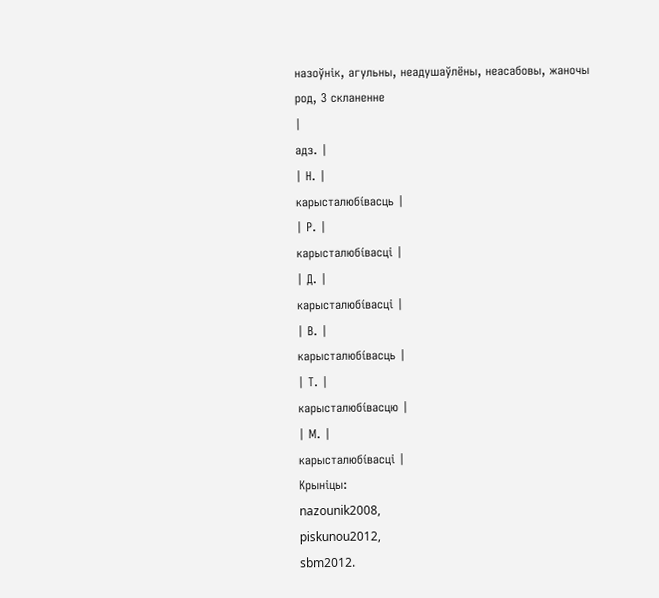назоўнік, агульны, неадушаўлёны, неасабовы, жаночы род, 3 скланенне
|
адз. |
| Н. |
карысталюбі́васць |
| Р. |
карысталюбі́васці |
| Д. |
карысталюбі́васці |
| В. |
карысталюбі́васць |
| Т. |
карысталюбі́васцю |
| М. |
карысталюбі́васці |
Крыніцы:
nazounik2008,
piskunou2012,
sbm2012.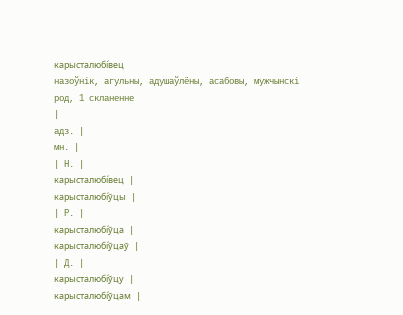карысталюбі́вец
назоўнік, агульны, адушаўлёны, асабовы, мужчынскі род, 1 скланенне
|
адз. |
мн. |
| Н. |
карысталюбі́вец |
карысталюбі́ўцы |
| Р. |
карысталюбі́ўца |
карысталюбі́ўцаў |
| Д. |
карысталюбі́ўцу |
карысталюбі́ўцам |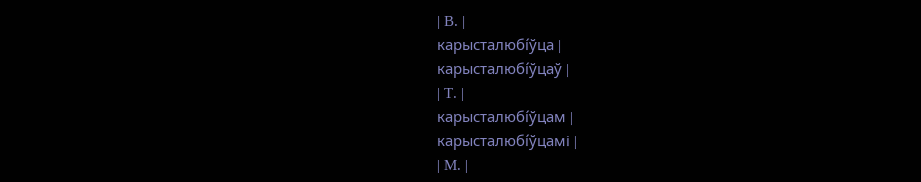| В. |
карысталюбі́ўца |
карысталюбі́ўцаў |
| Т. |
карысталюбі́ўцам |
карысталюбі́ўцамі |
| М. |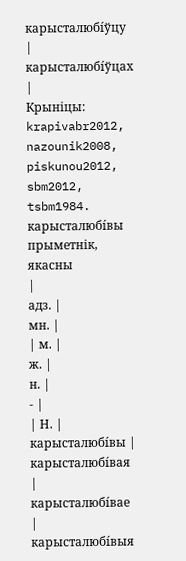карысталюбі́ўцу |
карысталюбі́ўцах |
Крыніцы:
krapivabr2012,
nazounik2008,
piskunou2012,
sbm2012,
tsbm1984.
карысталюбі́вы
прыметнік, якасны
|
адз. |
мн. |
| м. |
ж. |
н. |
- |
| Н. |
карысталюбі́вы |
карысталюбі́вая |
карысталюбі́вае |
карысталюбі́выя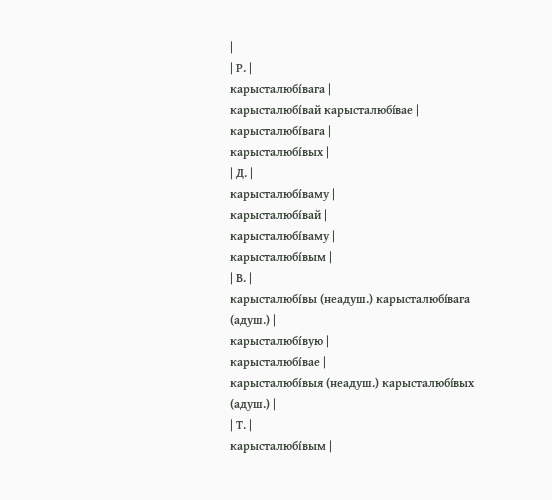|
| Р. |
карысталюбі́вага |
карысталюбі́вай карысталюбі́вае |
карысталюбі́вага |
карысталюбі́вых |
| Д. |
карысталюбі́ваму |
карысталюбі́вай |
карысталюбі́ваму |
карысталюбі́вым |
| В. |
карысталюбі́вы (неадуш.) карысталюбі́вага (адуш.) |
карысталюбі́вую |
карысталюбі́вае |
карысталюбі́выя (неадуш.) карысталюбі́вых (адуш.) |
| Т. |
карысталюбі́вым |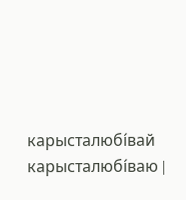карысталюбі́вай карысталюбі́ваю |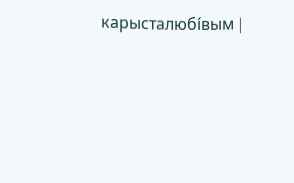карысталюбі́вым |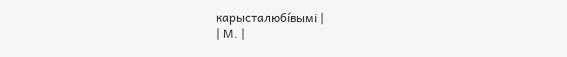карысталюбі́вымі |
| М. |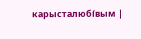карысталюбі́вым |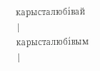карысталюбі́вай |
карысталюбі́вым |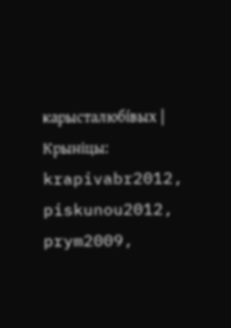карысталюбі́вых |
Крыніцы:
krapivabr2012,
piskunou2012,
prym2009,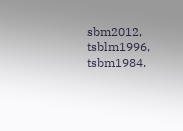sbm2012,
tsblm1996,
tsbm1984.